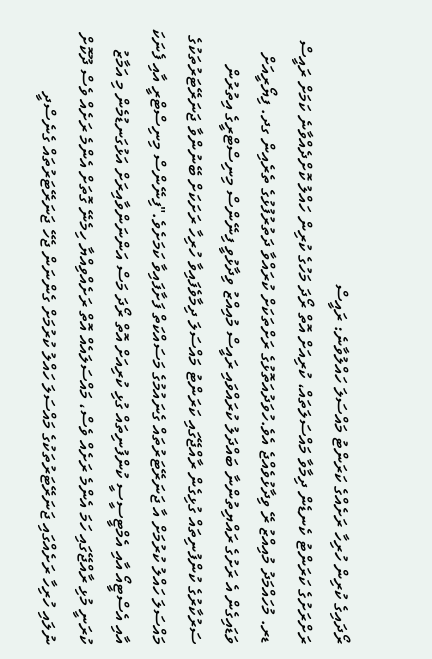ރޯދައިގެ ކުރިން ހުރިހާ ރަށެއްގެ ކަރަންޓު މައްސަލަ ހައްލުވާނެ: ރައީސް
ރަށްރަށުގެ ކަރަންޓު ކެނޑެން ދިމާވާ މައްސަލަތައް، ކުރިއަށް އޮތް ރޯދަ މަހުގެ ކުރިން ހައްލު ކޮށްދެއްވާނެ ކަމަށް ރައީސް ޑރ. މުހައްމަދު މުއިއްޒު ރޭ ވިދާޅުވެއްޖެ އެވެ.ހުވަދުއަތޮޅުގެ ރަށްތަކަށް ކުރައްވާ ދަތުރުފުޅުގެ ތެރެއިން ގދ. ފިޔޯރީއަށް ވަޑައިގެން އެ ރަށުގެ ރައްޔިތުންނާ ބައްދަލު ކުރައްވައި ރައީސް މުއިއްޒު ވިދާޅުވީ ފިނޭންސް މިނިސްޓްރީގެ އިތުރުން ސަރުކާރުގެ ކުންފުނިތައް ގުޅިގެން ރާއްޖޭގައި ކަރަންޓު މައްސަލަ ދިމާވެފައިވާ ހުރިހާ ރަށަކަށް ބޭނުންވާ ޖަނަރޭޓަރުތަކުގެ މައްސަލަ ހައްލު ކުރުމަށް އާ ޖަނަރޭޓަރުތައް ގެނައުމުގެ މަސައްކަތް ފަށާފައިވާ ކަމަށެވެ."ފިނޭންސް މިނިސްޓްރީ އާއި ފެނަކަ އާއި އެސްޓީއޯ އާއި އެމްޓީސީސީ ކުންފުނިތައް ގުޅި ކުރިއަށް އޮތް ރޯދަ މަސް އަންނަންވާއިރަށް އަޅުގަނޑުމެން މި އަމާޒު ކުރަނީ މުޅި ރާއްޖޭގައި ހަމަ އެންމެ ރަށެއް ވެސް، މައްސަލައެއް އޮތް ރަށެއްވިއްޔާ ހިމެނޭ ގޮތަށް އެންމެ ރަށެއް ވެސް ދޫކޮށް ނުލައި ހުރިހާ ރަށެއްގައި ޖަނަރޭޓަރުތަކުގެ މައްސަލަ ހައްލު ކުރުމަށް ގެންނަން ޖެހޭ ޖަނަރޭޓަރުތައް ގެނެސްދީ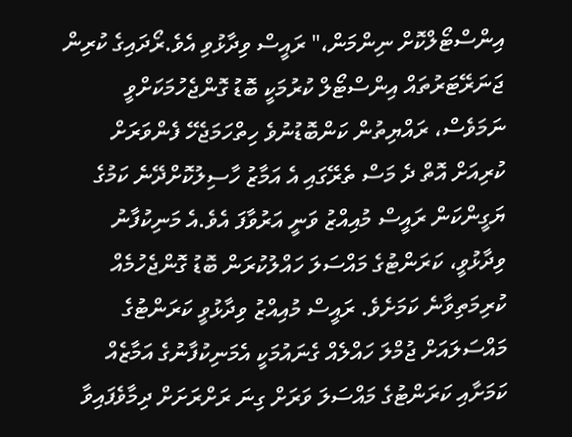އިންސްޓޯލްކޮށް ނިންމަން،" ރައީސް ވިދާޅުވި އެވެ.ރޯދައިގެ ކުރިން ޖަނަރޭޓަރުތައް އިންސްޓޯލް ކުރުމަކީ ބޮޑު ގޮންޖެހުމަކަށްވީ ނަމަވެސް، ރައްޔިތުން ކަންބޮޑުނުވެ ހިތްހަމަޖެހޭ ފެންވަރަށް ކުރިއަށް އޮތް ދެ މަސް ތެރޭގައި އެ އަމާޒު ހާސިލުކޮށްދޭނެ ކަމުގެ ޔަގީންކަން ރައީސް މުއިއްޒު ވަނީ އަރުވާފަ އެވެ.އެ މަނިކުފާނު ވިދާޅުވީ، ކަރަންޓުގެ މައްސަލަ ހައްލުކުރަން ބޮޑު ގޮންޖެހުމެއް ކުރިމަތިވާނެ ކަމަށެވެ. ރައީސް މުއިއްޒު ވިދާޅުވީ ކަރަންޓުގެ މައްސަލައަށް ޖުމްލަ ހައްލެއް ގެނައުމަކީ އެމަނިކުފާނުގެ އަމާޒެއް ކަމަށާއި ކަރަންޓުގެ މައްސަލަ ވަރަށް ގިނަ ރަށްރަށަށް ދިމާވެފައިވާ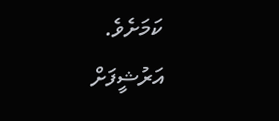ކަމަށެވެ.
އަރުޝީފަށް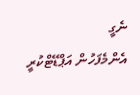ނެގީ
އެންމެފަހުން އަޕްޑޭޓްކުރީ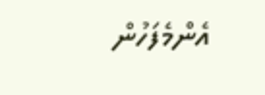އެންމެފަހުން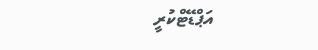އަޕްޑޭޓްކުރީ